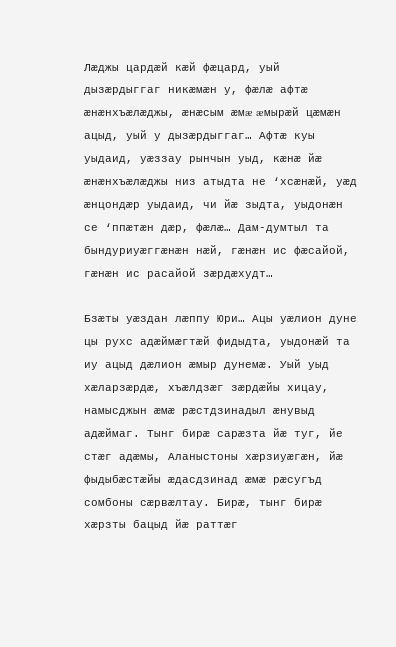Лæджы цардæй кæй фæцард, уый дызæрдыггаг никæмæн у, фæлæ афтæ æнæнхъæлæджы, æнæсым æмæ æмырæй цæмæн ацыд, уый у дызæрдыггаг… Афтæ куы уыдаид, уæззау рынчын уыд, кæнæ йæ æнæнхъæлæджы низ атыдта не ‘хсæнæй, уæд æнцондæр уыдаид, чи йæ зыдта, уыдонæн се ‘ппæтæн дæр, фæлæ… Дам-думтыл та бындуриуæггæнæн нæй, гæнæн ис фæсайой, гæнæн ис расайой зæрдæхудт…

Бзæты уæздан лæппу Юри… Ацы уæлион дуне цы рухс адæймæгтæй фидыдта, уыдонæй та иу ацыд дæлион æмыр дунемæ. Уый уыд хæларзæрдæ, хъæлдзæг зæрдæйы хицау, намысджын æмæ рæстдзинадыл æнувыд адæймаг. Тынг бирæ сарæзта йæ туг, йе стæг адæмы, Аланыстоны хæрзиуæгæн, йæ фыдыбæстæйы æдасдзинад æмæ рæсугъд сомбоны сæрвæлтау. Бирæ, тынг бирæ хæрзты бацыд йæ раттæг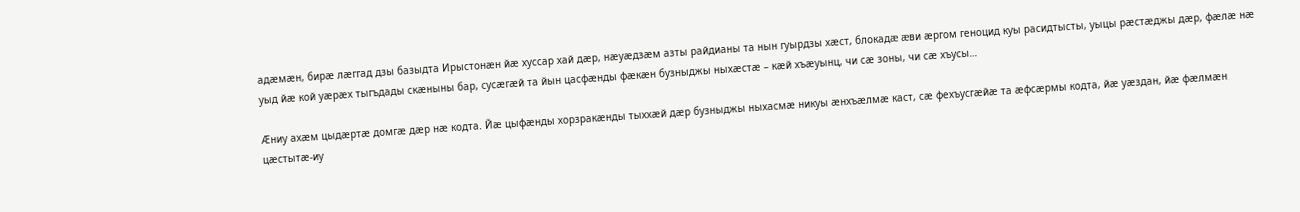адæмæн, бирæ лæггад дзы базыдта Ирыстонæн йæ хуссар хай дæр, нæуæдзæм азты райдианы та нын гуырдзы хæст, блокадæ æви æргом геноцид куы расидтысты, уыцы рæстæджы дæр, фæлæ нæ уыд йæ кой уæрæх тыгъдады скæныны бар, сусæгæй та йын цасфæнды фæкæн бузныджы ныхæстæ – кæй хъæуынц, чи сæ зоны, чи сæ хъусы…

Æниу ахæм цыдæртæ домгæ дæр нæ кодта. Йæ цыфæнды хорзракæнды тыххæй дæр бузныджы ныхасмæ никуы æнхъæлмæ каст, сæ фехъусгæйæ та æфсæрмы кодта, йæ уæздан, йæ фæлмæн цæстытæ-иу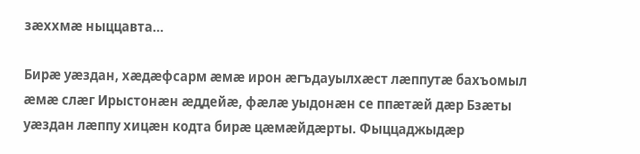зæххмæ ныццавта…

Бирæ уæздан, хæдæфсарм æмæ ирон æгъдауылхæст лæппутæ бахъомыл æмæ слæг Ирыстонæн æддейæ, фæлæ уыдонæн се ппæтæй дæр Бзæты уæздан лæппу хицæн кодта бирæ цæмæйдæрты. Фыццаджыдæр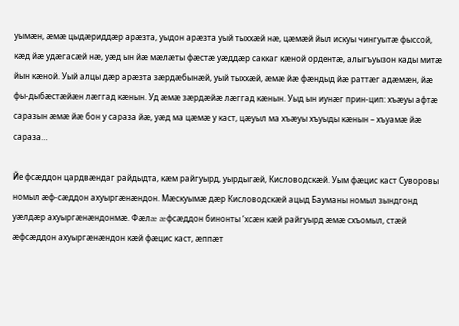уымæн, æмæ цыдæриддæр арæзта, уыдон арæзта уый тыххæй нæ, цæмæй йыл искуы чингуытæ фыссой, кæд йæ удæгасæй нæ, уæд ын йæ мæлæты фæстæ уæддæр саккаг кæной ордентæ, алыгъуызон кады митæ йын кæной. Уый алцы дæр арæзта зæрдæбынæй, уый тыххæй, æмæ йæ фæндыд йæ раттæг адæмæн, йæ фы-дыбæстæйæн лæггад кæнын. Уд æмæ зæрдæйæ лæггад кæнын. Уыд ын иунæг прин-цип: хъæуы афтæ саразын æмæ йæ бон у сараза йæ, уæд ма цæмæ у каст, цæуыл ма хъæуы хъуыды кæнын – хъуамæ йæ сараза…

Йе фсæддон цардвæндаг райдыдта, кæм райгуырд, уырдыгæй, Кисловодскæй. Уым фæцис каст Суворовы номыл æф-сæддон ахуыргæнæндон. Мæскуымæ дæр Кисловодскæй ацыд Бауманы номыл зындгонд уæлдæр ахуыргæнæндонмæ. Фæлæ æфсæддон бинонты ‘хсæн кæй райгуырд æмæ схъомыл, стæй æфсæддон ахуыргæнæндон кæй фæцис каст, æппæт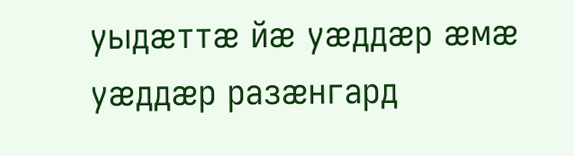уыдæттæ йæ уæддæр æмæ уæддæр разæнгард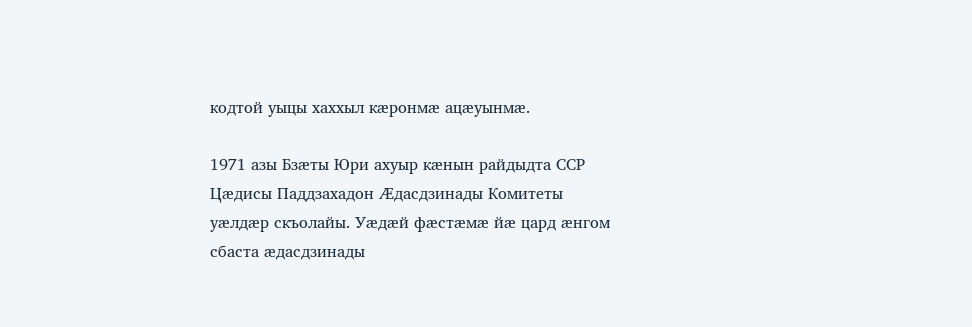кодтой уыцы хаххыл кæронмæ ацæуынмæ.

1971 азы Бзæты Юри ахуыр кæнын райдыдта ССР Цæдисы Паддзахадон Æдасдзинады Комитеты уæлдæр скъолайы. Уæдæй фæстæмæ йæ цард æнгом сбаста æдасдзинады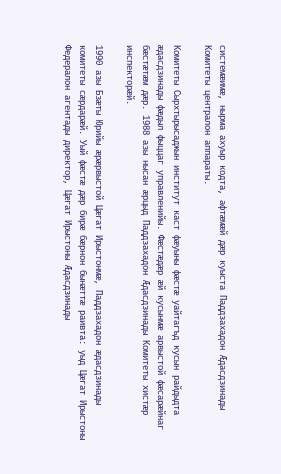системæимæ, нырма ахуыр кодта, афтæмæй дæр куыста Паддзахадон Æдасдзинады Комитеты централон аппараты.

Комитеты Сырхтырысаджын институт каст фæуыны фæстæ уайтагъд кусын райдыдта æдасдзинады фæдыл фыццаг управленийы. Фæстæдæр æй кусынмæ арвыстой фæсарæйнаг бæстæтæм дæр. 1988 азы нысан æрцыд Паддзахадон Æдасдзинады Комитеты хистæр инспекторæй.

1990 азы Бзæты Юрийы æрæрвыстой Цæгат Ирыстонмæ, Паддзахадон æдасдзинады комитеты сæрдарæй. Уый фæстæ дæр бирæ бæрнон бынæттæ раивта: уыд Цæгат Ирыстоны Федералон агентады директор, Цæгат Ирыстоны Æдасдзинады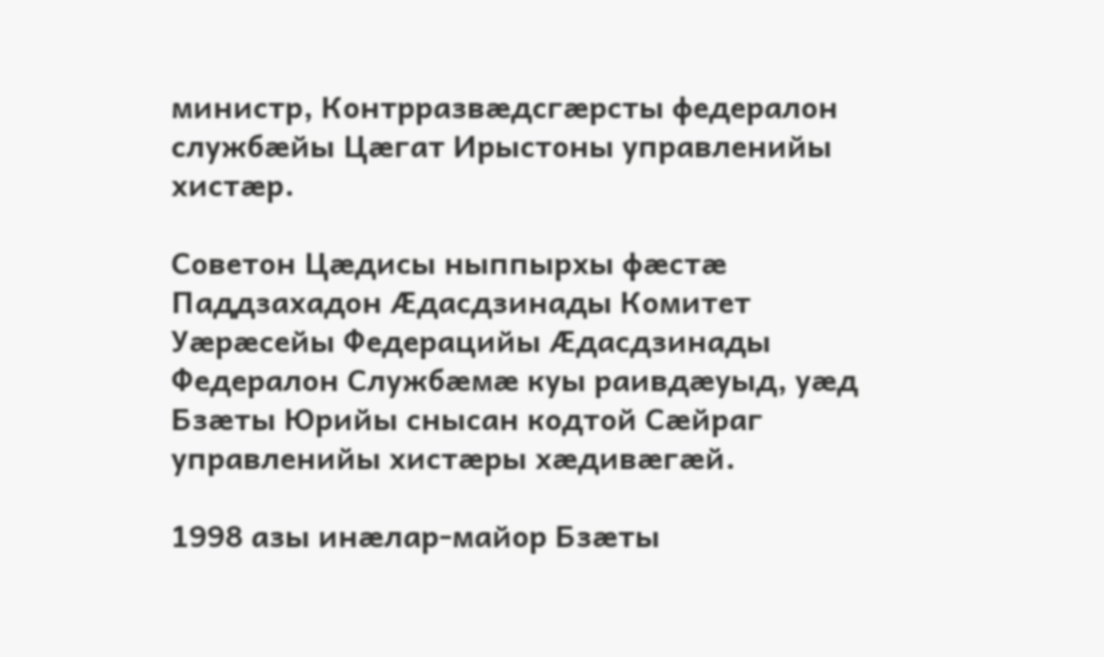министр, Контрразвæдсгæрсты федералон службæйы Цæгат Ирыстоны управленийы хистæр.

Советон Цæдисы ныппырхы фæстæ Паддзахадон Æдасдзинады Комитет Уæрæсейы Федерацийы Æдасдзинады Федералон Службæмæ куы раивдæуыд, уæд Бзæты Юрийы снысан кодтой Сæйраг управленийы хистæры хæдивæгæй.

1998 азы инæлар-майор Бзæты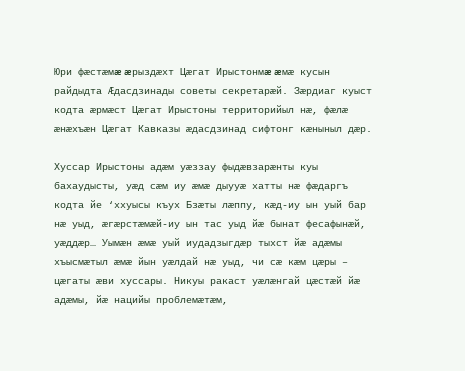Юри фæстæмæ æрыздæхт Цæгат Ирыстонмæ æмæ кусын райдыдта Æдасдзинады советы секретарæй. Зæрдиаг куыст кодта æрмæст Цæгат Ирыстоны территорийыл нæ, фæлæ æнæхъæн Цæгат Кавказы æдасдзинад сифтонг кæныныл дæр.

Хуссар Ирыстоны адæм уæззау фыдæвзарæнты куы бахаудысты, уæд сæм иу æмæ дыууæ хатты нæ фæдаргъ кодта йе ‘ххуысы къух Бзæты лæппу, кæд-иу ын уый бар нæ уыд, æгæрстæмæй-иу ын тас уыд йæ бынат фесафынæй, уæддæр… Уымæн æмæ уый иудадзыгдæр тыхст йæ адæмы хъысмæтыл æмæ йын уæлдай нæ уыд, чи сæ кæм цæры – цæгаты æви хуссары. Никуы ракаст уæлæнгай цæстæй йæ адæмы, йæ нацийы проблемæтæм,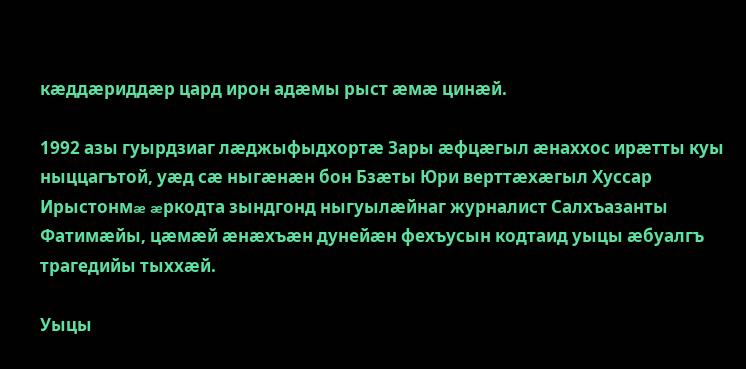кæддæриддæр цард ирон адæмы рыст æмæ цинæй.

1992 азы гуырдзиаг лæджыфыдхортæ Зары æфцæгыл æнаххос ирæтты куы ныццагътой, уæд сæ ныгæнæн бон Бзæты Юри верттæхæгыл Хуссар Ирыстонмæ æркодта зындгонд ныгуылæйнаг журналист Салхъазанты Фатимæйы, цæмæй æнæхъæн дунейæн фехъусын кодтаид уыцы æбуалгъ трагедийы тыххæй.

Уыцы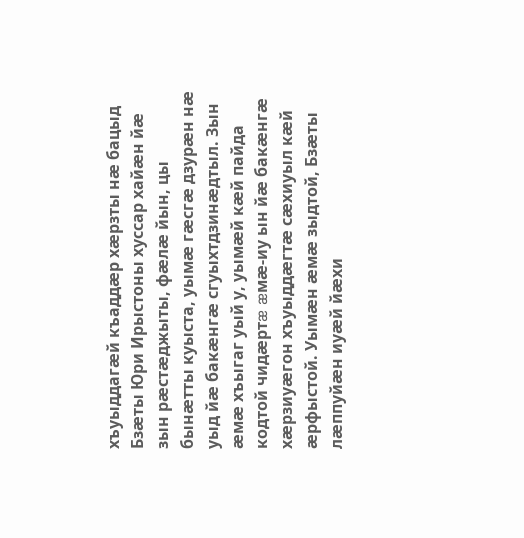хъуыддагæй къаддæр хæрзты нæ бацыд Бзæты Юри Ирыстоны хуссар хайæн йæ зын рæстæджыты, фæлæ йын, цы бынæтты куыста, уымæ гæсгæ дзурæн нæ уыд йæ бакæнгæ сгуыхтдзинæдтыл. Зын æмæ хъыгаг уый у, уымæй кæй пайда кодтой чидæртæ æмæ-иу ын йæ бакæнгæ хæрзиуæгон хъуыддæгтæ сæхиуыл кæй æрфыстой. Уымæн æмæ зыдтой, Бзæты лæппуйæн иуæй йæхи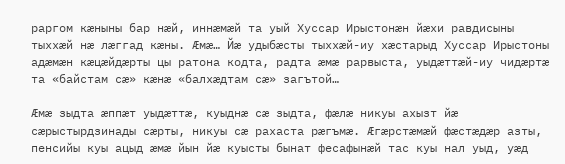раргом кæныны бар нæй, иннæмæй та уый Хуссар Ирыстонæн йæхи равдисыны тыххæй нæ лæггад кæны. Æмæ… Йæ удыбæсты тыххæй-иу хæстарыд Хуссар Ирыстоны адæмæн кæцæйдæрты цы ратона кодта, радта æмæ рарвыста, уыдæттæй-иу чидæртæ та «байстам сæ» кæнæ «балхæдтам сæ» загътой…

Æмæ зыдта æппæт уыдæттæ, куыднæ сæ зыдта, фæлæ никуы ахызт йæ сæрыстырдзинады сæрты, никуы сæ рахаста рæгъмæ. Æгæрстæмæй фæстæдæр азты, пенсийы куы ацыд æмæ йын йæ куысты бынат фесафынæй тас куы нал уыд, уæд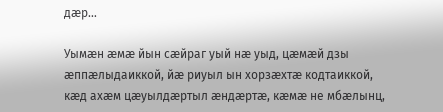дæр…

Уымæн æмæ йын сæйраг уый нæ уыд, цæмæй дзы æппæлыдаиккой, йæ риуыл ын хорзæхтæ кодтаиккой, кæд ахæм цæуылдæртыл æндæртæ, кæмæ не мбæлынц,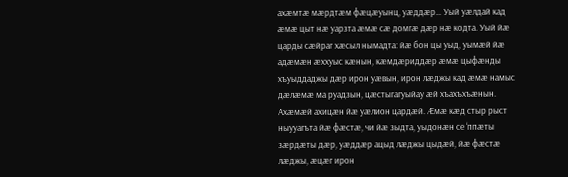ахæмтæ мæрдтæм фæцæуынц, уæддæр… Уый уæлдай кад æмæ цыт нæ уарзта æмæ сæ домгæ дæр нæ кодта. Уый йæ царды сæйраг хæсыл нымадта: йæ бон цы уыд, уымæй йæ адæмæн æххуыс кæнын, кæмдæриддæр æмæ цыфæнды хъуыддаджы дæр ирон уæвын, ирон лæджы кад æмæ намыс дæлæмæ ма руадзын, цæстыгагуыйау æй хъахъхъæнын. Ахæмæй ахицæн йæ уæлион цардæй. Æмæ кæд стыр рыст ныууагъта йæ фæстæ, чи йæ зыдта, уыдонæн се ‘ппæты зæрдæты дæр, уæддæр ацыд лæджы цыдæй, йæ фæстæ лæджы, æцæг ирон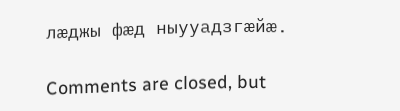лæджы фæд ныууадзгæйæ.

Comments are closed, but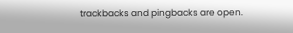trackbacks and pingbacks are open.